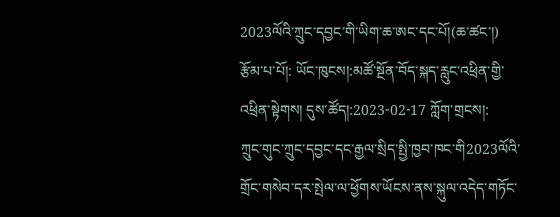2023ལོའི་ཀྲུང་དབྱང་གི་ཡིག་ཆ་ཨང་དང་པོ།(ཆ་ཚང་།)
རྩོམ་པ་པོ།: ཡོང་ཁུངས།:མཚོ་སྔོན་བོད་སྐད་རླུང་འཕྲིན་གྱི་འཕྲིན་སྟེགས། དུས་ཚོད།:2023-02-17 ཀློག་གྲངས།:
ཀྲུང་གུང་ཀྲུང་དབྱང་དང་རྒྱལ་སྲིད་སྤྱི་ཁྱབ་ཁང་གི2023ལོའི་གྲོང་གསེབ་དར་སྤེལ་ལ་ཕྱོགས་ཡོངས་ནས་སྐུལ་འདེད་གཏོང་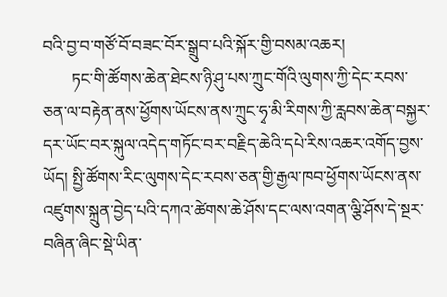བའི་བྱ་བ་གཙོ་བོ་བཟང་བོར་སྒྲུབ་པའི་སྐོར་གྱི་བསམ་འཆར།
       ཏང་གི་ཚོགས་ཆེན་ཐེངས་ཉི་ཤུ་པས་ཀྲུང་གོའི་ལུགས་ཀྱི་དེང་རབས་ཅན་ལ་བརྟེན་ནས་ཕྱོགས་ཡོངས་ནས་ཀྲུང་ཧྭ་མི་རིགས་ཀྱི་རླབས་ཆེན་བསྐྱར་དར་ཡོང་བར་སྐུལ་འདེད་གཏོང་བར་བརྗིད་ཆེའི་དཔེ་རིས་འཆར་འགོད་བྱས་ཡོད། སྤྱི་ཚོགས་རིང་ལུགས་དེང་རབས་ཅན་གྱི་རྒྱལ་ཁབ་ཕྱོགས་ཡོངས་ནས་འཛུགས་སྐྲུན་བྱེད་པའི་དཀའ་ཚེགས་ཆེ་ཤོས་དང་ལས་འགན་ལྕི་ཤོས་དེ་སྔར་བཞིན་ཞིང་སྡེ་ཡིན་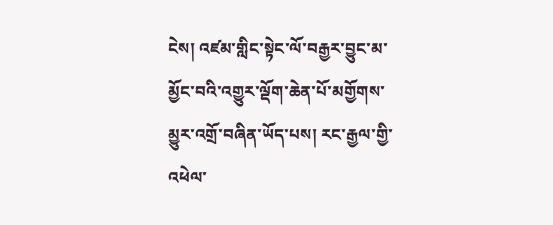ངེས། འཛམ་གླིང་སྟེང་ལོ་བརྒྱར་བྱུང་མ་མྱོང་བའི་འགྱུར་ལྡོག་ཆེན་པོ་མགྱོགས་མྱུར་འགྲོ་བཞིན་ཡོད་པས། རང་རྒྱལ་གྱི་འཕེལ་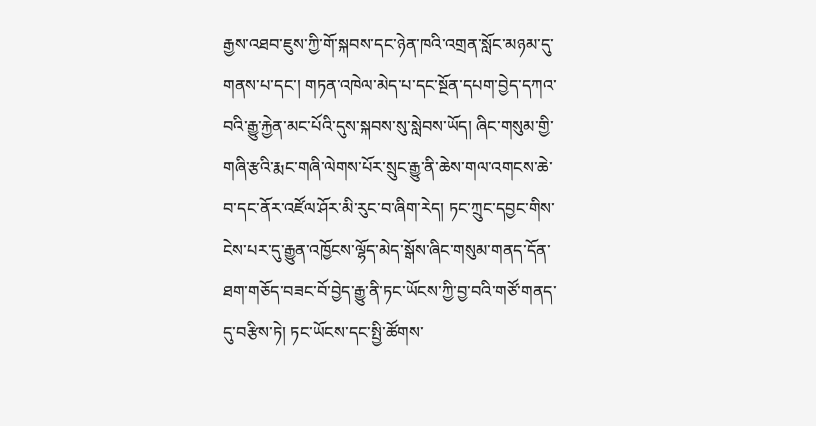རྒྱས་འཐབ་ཇུས་ཀྱི་གོ་སྐབས་དང་ཉེན་ཁའི་འགྲན་སློང་མཉམ་དུ་གནས་པ་དང་། གཏན་འཁེལ་མེད་པ་དང་སྔོན་དཔག་བྱེད་དཀའ་བའི་རྒྱུ་རྐྱེན་མང་པོའི་དུས་སྐབས་སུ་སླེབས་ཡོད། ཞིང་གསུམ་གྱི་གཞི་རྩའི་རྨང་གཞི་ལེགས་པོར་སྲུང་རྒྱུ་ནི་ཆེས་གལ་འགངས་ཆེ་བ་དང་ནོར་འཛོལ་ཤོར་མི་རུང་བ་ཞིག་རེད། ཏང་ཀྲུང་དབྱང་གིས་ངེས་པར་དུ་རྒྱུན་འཁྱོངས་ལྷོད་མེད་སྒོས་ཞིང་གསུམ་གནད་དོན་ཐག་གཅོད་བཟང་བོ་བྱེད་རྒྱུ་ནི་ཏང་ཡོངས་ཀྱི་བྱ་བའི་གཙོ་གནད་དུ་བརྩིས་ཏེ། ཏང་ཡོངས་དང་སྤྱི་ཚོགས་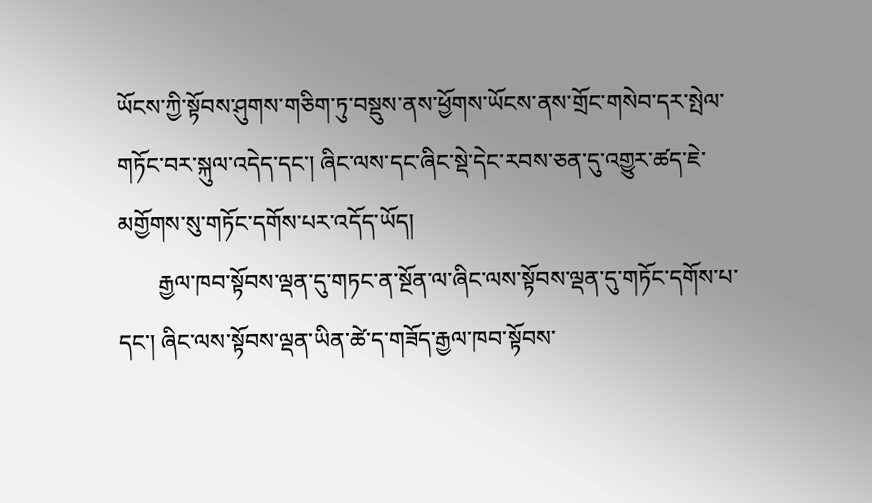ཡོངས་ཀྱི་སྟོབས་ཤུགས་གཅིག་ཏུ་བསྡུས་ནས་ཕྱོགས་ཡོངས་ནས་གྲོང་གསེབ་དར་སྤེལ་གཏོང་བར་སྐུལ་འདེད་དང་། ཞིང་ལས་དང་ཞིང་སྡེ་དེང་རབས་ཅན་དུ་འགྱུར་ཚད་ཇེ་མགྱོགས་སུ་གཏོང་དགོས་པར་འདོད་ཡོད།
       རྒྱལ་ཁབ་སྟོབས་ལྡན་དུ་གཏང་ན་སྔོན་ལ་ཞིང་ལས་སྟོབས་ལྡན་དུ་གཏོང་དགོས་པ་དང་། ཞིང་ལས་སྟོབས་ལྡན་ཡིན་ཚེ་ད་གཟོད་རྒྱལ་ཁབ་སྟོབས་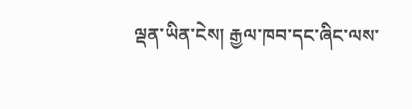ལྡན་ཡིན་ངེས། རྒྱལ་ཁབ་དང་ཞིང་ལས་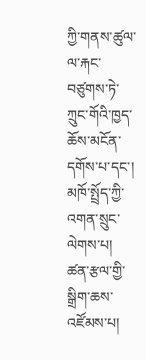ཀྱི་གནས་ཚུལ་ལ་རྐང་བཙུགས་ཏེ་ཀྲུང་གོའི་ཁྱད་ཆོས་མངོན་དགོས་པ་དང་། མཁོ་སྤྲོད་ཀྱི་འགན་སྲུང་ལེགས་པ། ཚན་རྩལ་གྱི་སྒྲིག་ཆས་འཛོམས་པ།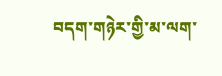བདག་གཉེར་གྱི་མ་ལག་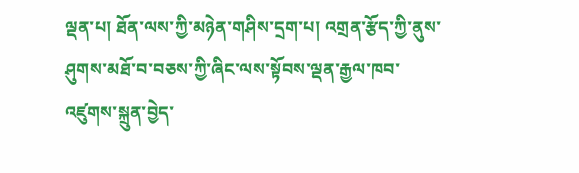ལྡན་པ། ཐོན་ལས་ཀྱི་མཉེན་གཤིས་དྲག་པ། འགྲན་རྩོད་ཀྱི་ནུས་ཤུགས་མཐོ་བ་བཅས་ཀྱི་ཞིང་ལས་སྟོབས་ལྡན་རྒྱལ་ཁབ་འཛུགས་སྐྲུན་བྱེད་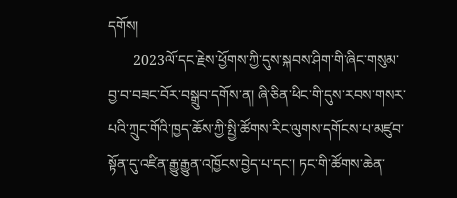དགོས།
       2023ལོ་དང་རྗེས་ཕྱོགས་ཀྱི་དུས་སྐབས་ཤིག་གི་ཞིང་གསུམ་བྱ་བ་བཟང་བོར་བསྒྲུབ་དགོས་ན། ཞི་ཅིན་ཕིང་གི་དུས་རབས་གསར་པའི་ཀྲུང་གོའི་ཁྱད་ཆོས་ཀྱི་སྤྱི་ཚོགས་རིང་ལུགས་དགོངས་པ་མཛུབ་སྟོན་དུ་འཛིན་རྒྱུ་རྒྱུན་འཁྱོངས་བྱེད་པ་དང་། ཏང་གི་ཚོགས་ཆེན་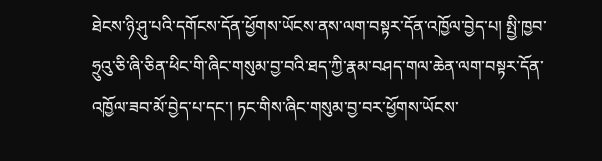ཐེངས་ཉི་ཤུ་པའི་དགོངས་དོན་ཕྱོགས་ཡོངས་ནས་ལག་བསྟར་དོན་འཁྱོལ་བྱེད་པ། སྤྱི་ཁྱབ་ཧྲུའུ་ཅི་ཞི་ཅིན་ཕིང་གི་ཞིང་གསུམ་བྱ་བའི་ཐད་ཀྱི་རྣམ་བཤད་གལ་ཆེན་ལག་བསྟར་དོན་འཁྱོལ་ཟབ་མོ་བྱེད་པ་དང་། ཏང་གིས་ཞིང་གསུམ་བྱ་བར་ཕྱོགས་ཡོངས་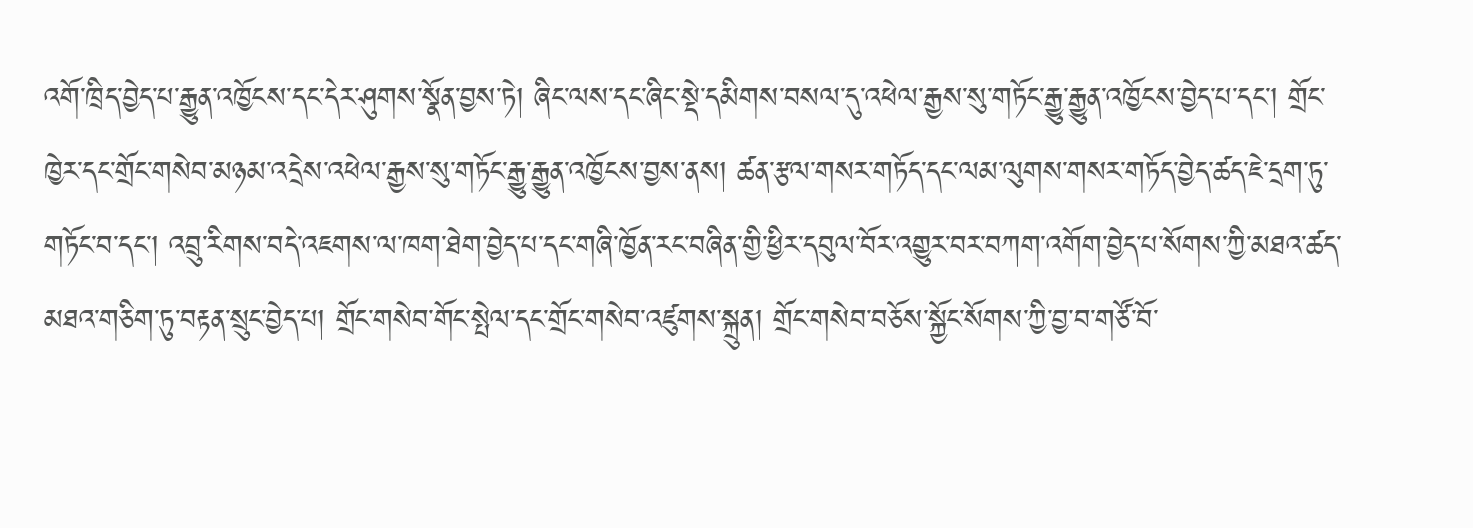འགོ་ཁྲིད་བྱེད་པ་རྒྱུན་འཁྱོངས་དང་དེར་ཤུགས་སྣོན་བྱས་ཏེ། ཞིང་ལས་དང་ཞིང་སྡེ་དམིགས་བསལ་དུ་འཕེལ་རྒྱས་སུ་གཏོང་རྒྱུ་རྒྱུན་འཁྱོངས་བྱེད་པ་དང་། གྲོང་ཁྱེར་དང་གྲོང་གསེབ་མཉམ་འདྲེས་འཕེལ་རྒྱས་སུ་གཏོང་རྒྱུ་རྒྱུན་འཁྱོངས་བྱས་ནས། ཚན་རྩལ་གསར་གཏོད་དང་ལམ་ལུགས་གསར་གཏོད་བྱེད་ཚད་ཇེ་དྲག་ཏུ་གཏོང་བ་དང་། འབྲུ་རིགས་བདེ་འཇགས་ལ་ཁག་ཐེག་བྱེད་པ་དང་གཞི་ཁྱོན་རང་བཞིན་གྱི་ཕྱིར་དབུལ་བོར་འགྱུར་བར་བཀག་འགོག་བྱེད་པ་སོགས་ཀྱི་མཐའ་ཚད་མཐའ་གཅིག་ཏུ་བརྟན་སྲུང་བྱེད་པ། གྲོང་གསེབ་གོང་སྤེལ་དང་གྲོང་གསེབ་འཛུགས་སྐྲུན། གྲོང་གསེབ་བཅོས་སྐྱོང་སོགས་ཀྱི་བྱ་བ་གཙོ་བོ་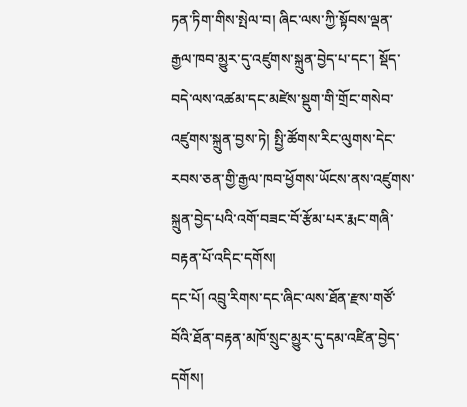ཏན་ཏིག་གིས་སྤེལ་བ། ཞིང་ལས་ཀྱི་སྟོབས་ལྡན་རྒྱལ་ཁབ་མྱུར་དུ་འཛུགས་སྐྲུན་བྱེད་པ་དང་། སྡོད་བདེ་ལས་འཚམ་དང་མཛེས་སྡུག་གི་གྲོང་གསེབ་འཛུགས་སྐྲུན་བྱས་ཏེ། སྤྱི་ཚོགས་རིང་ལུགས་དེང་རབས་ཅན་གྱི་རྒྱལ་ཁབ་ཕྱོགས་ཡོངས་ནས་འཛུགས་སྐྲུན་བྱེད་པའི་འགོ་བཟང་བོ་རྩོམ་པར་རྨང་གཞི་བརྟན་པོ་འདིང་དགོས།
དང་པོ། འབྲུ་རིགས་དང་ཞིང་ལས་ཐོན་རྫས་གཙོ་བོའི་ཐོན་བརྟན་མཁོ་སྲུང་མྱུར་དུ་དམ་འཛིན་བྱེད་དགོས།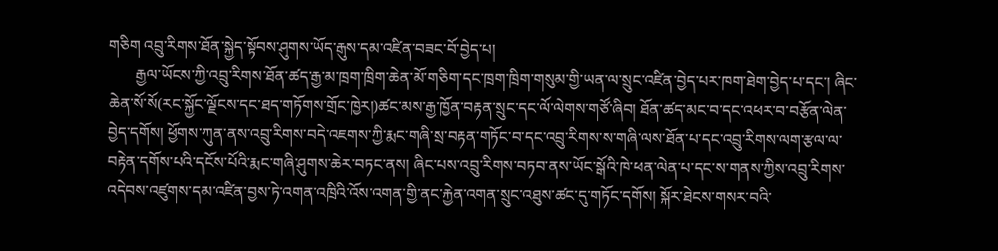གཅིག འབྲུ་རིགས་ཐོན་སྐྱེད་སྟོབས་ཤུགས་ཡོད་རྒུས་དམ་འཛིན་བཟང་བོ་བྱེད་པ།
       རྒྱལ་ཡོངས་ཀྱི་འབྲུ་རིགས་ཐོན་ཚད་རྒྱ་མ་ཁྲག་ཁྲིག་ཆེན་མོ་གཅིག་དང་ཁྲག་ཁྲིག་གསུམ་གྱི་ཡན་ལ་སྲུང་འཛིན་བྱེད་པར་ཁག་ཐེག་བྱེད་པ་དང་། ཞིང་ཆེན་སོ་སོ(རང་སྐྱོང་ལྗོངས་དང་ཐད་གཏོགས་གྲོང་ཁྱེར།)ཚང་མས་རྒྱ་ཁྱོན་བརྟན་སྲུང་དང་ལོ་ལེགས་གཙོ་ཞིབ། ཐོན་ཚད་མང་བ་དང་འཕར་བ་བརྩོན་ལེན་བྱེད་དགོས། ཕྱོགས་ཀུན་ནས་འབྲུ་རིགས་བདེ་འཇགས་ཀྱི་རྨང་གཞི་སྲ་བརྟན་གཏོང་བ་དང་འབྲུ་རིགས་ས་གཞི་ལས་ཐོན་པ་དང་འབྲུ་རིགས་ལག་རྩལ་ལ་བརྟེན་དགོས་པའི་དངོས་པོའི་རྨང་གཞི་ཤུགས་ཆེར་བཏང་ནས། ཞིང་པས་འབྲུ་རིགས་བཏབ་ནས་ཡོང་སྒོའི་ཁེ་ཕན་ལེན་པ་དང་ས་གནས་ཀྱིས་འབྲུ་རིགས་འདེབས་འཛུགས་དམ་འཛིན་བྱས་ཏེ་འགན་འཁྲིའི་འོས་འགན་གྱི་ནང་རྐྱེན་འགན་སྲུང་འཐུས་ཚང་དུ་གཏོང་དགོས། སྐོར་ཐེངས་གསར་བའི་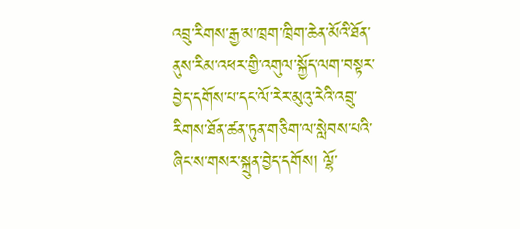འབྲུ་རིགས་རྒྱ་མ་ཁྲག་ཁྲིག་ཆེན་མོའི་ཐོན་ནུས་རིམ་འཕར་གྱི་འགུལ་སྐྱོད་ལག་བསྟར་བྱེད་དགོས་པ་དང་ལོ་རེར་མུའུ་རེའི་འབྲུ་རིགས་ཐོན་ཚན་ཏུན་གཅིག་ལ་སླེབས་པའི་ཞིང་ས་གསར་སྐྲུན་བྱེད་དགོས། ལྷོ་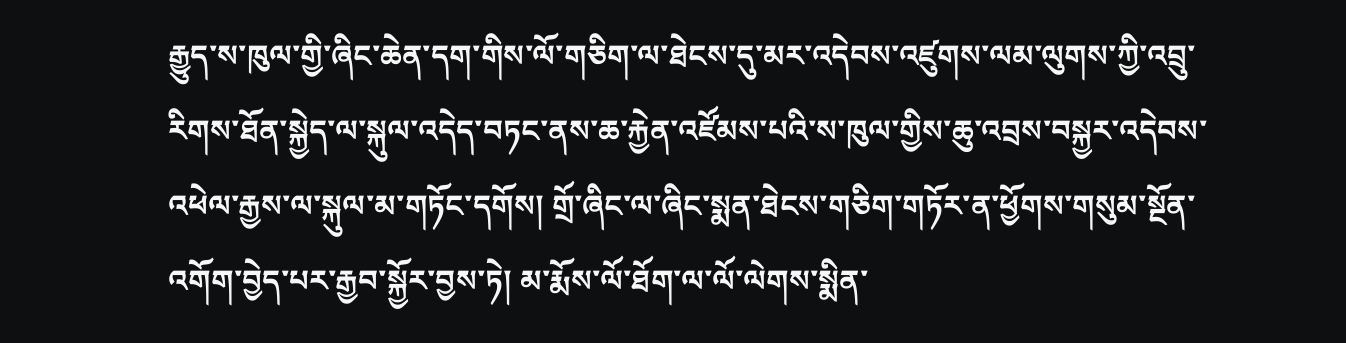རྒྱུད་ས་ཁུལ་གྱི་ཞིང་ཆེན་དག་གིས་ལོ་གཅིག་ལ་ཐེངས་དུ་མར་འདེབས་འཛུགས་ལམ་ལུགས་ཀྱི་འབྲུ་རིགས་ཐོན་སྐྱེད་ལ་སྐུལ་འདེད་བཏང་ནས་ཆ་རྐྱེན་འཛོམས་པའི་ས་ཁུལ་གྱིས་ཆུ་འབྲས་བསྐྱར་འདེབས་འཕེལ་རྒྱས་ལ་སྐུལ་མ་གཏོང་དགོས། གྲོ་ཞིང་ལ་ཞིང་སྨན་ཐེངས་གཅིག་གཏོར་ན་ཕྱོགས་གསུམ་སྔོན་འགོག་བྱེད་པར་རྒྱབ་སྐྱོར་བྱས་ཏེ། མ་རྨོས་ལོ་ཐོག་ལ་ལོ་ལེགས་སྨིན་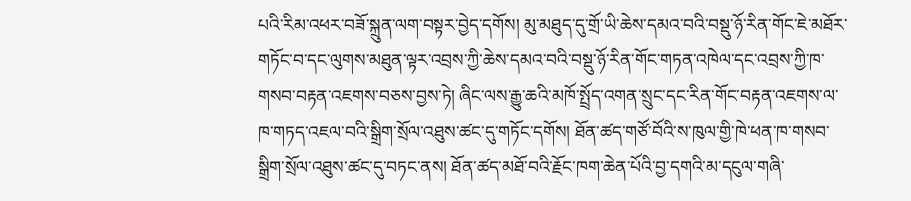པའི་རིམ་འཕར་བཟོ་སྐྲུན་ལག་བསྟར་བྱེད་དགོས། མུ་མཐུད་དུ་གྲོ་ཡི་ཆེས་དམའ་བའི་བསྡུ་ཉོ་རིན་གོང་ཇེ་མཐོར་གཏོང་བ་དང་ལུགས་མཐུན་ལྟར་འབྲས་ཀྱི་ཆེས་དམའ་བའི་བསྡུ་ཉོ་རིན་གོང་གཏན་འཁེལ་དང་འབྲས་ཀྱི་ཁ་གསབ་བརྟན་འཇགས་བཅས་བྱས་ཏེ། ཞིང་ལས་རྒྱུ་ཆའི་མཁོ་སྤྲོད་འགན་སྲུང་དང་རིན་གོང་བརྟན་འཇགས་ལ་ཁ་གཏད་འཇལ་བའི་སྒྲིག་སྲོལ་འཐུས་ཚང་དུ་གཏོང་དགོས། ཐོན་ཚད་གཙོ་བོའི་ས་ཁུལ་གྱི་ཁེ་ཕན་ཁ་གསབ་སྒྲིག་སྲོལ་འཐུས་ཚང་དུ་བཏང་ནས། ཐོན་ཚད་མཐོ་བའི་རྗོང་ཁག་ཆེན་པོའི་བྱ་དགའི་མ་དངུལ་གཞི་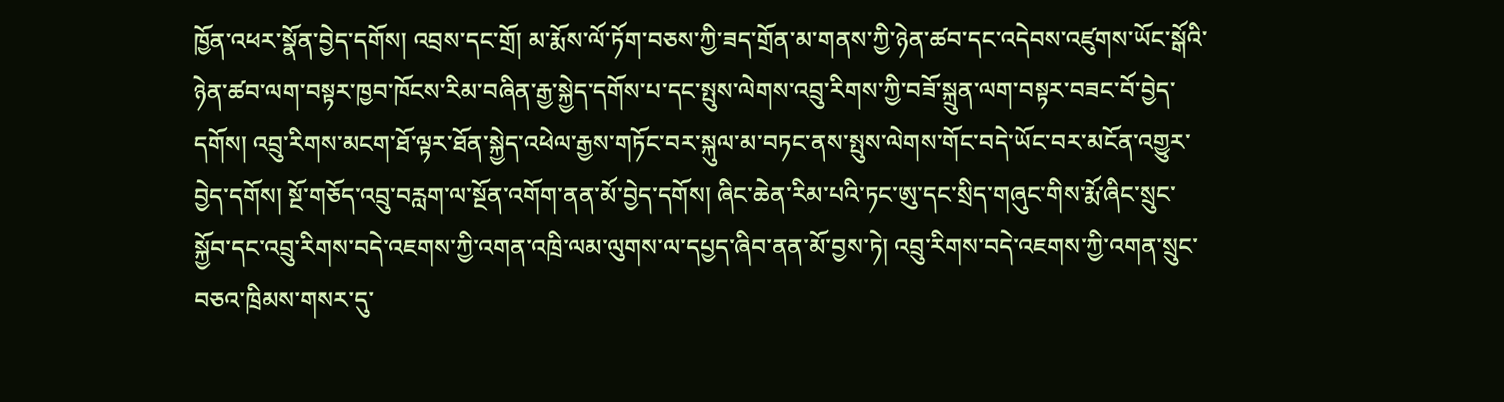ཁྱོན་འཕར་སྣོན་བྱེད་དགོས། འབྲས་དང་གྲོ། མ་རྨོས་ལོ་ཏོག་བཅས་ཀྱི་ཟད་གྲོན་མ་གནས་ཀྱི་ཉེན་ཚབ་དང་འདེབས་འཛུགས་ཡོང་སྒོའི་ཉེན་ཚབ་ལག་བསྟར་ཁྱབ་ཁོངས་རིམ་བཞིན་རྒྱ་སྐྱེད་དགོས་པ་དང་སྤུས་ལེགས་འབྲུ་རིགས་ཀྱི་བཟོ་སྐྲུན་ལག་བསྟར་བཟང་བོ་བྱེད་དགོས། འབྲུ་རིགས་མངག་ཐོ་ལྟར་ཐོན་སྐྱེད་འཕེལ་རྒྱས་གཏོང་བར་སྐུལ་མ་བཏང་ནས་སྤུས་ལེགས་གོང་བདེ་ཡོང་བར་མངོན་འགྱུར་བྱེད་དགོས། སྔོ་གཅོད་འབྲུ་བརླག་ལ་སྔོན་འགོག་ནན་མོ་བྱེད་དགོས། ཞིང་ཆེན་རིམ་པའི་ཏང་ཨུ་དང་སྲིད་གཞུང་གིས་རྨོ་ཞིང་སྲུང་སྐྱོབ་དང་འབྲུ་རིགས་བདེ་འཇགས་ཀྱི་འགན་འཁྲི་ལམ་ལུགས་ལ་དཔྱད་ཞིབ་ནན་མོ་བྱས་ཏེ། འབྲུ་རིགས་བདེ་འཇགས་ཀྱི་འགན་སྲུང་བཅའ་ཁྲིམས་གསར་དུ་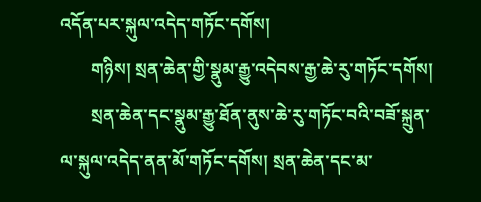འདོན་པར་སྐུལ་འདེད་གཏོང་དགོས།
       གཉིས། སྲན་ཆེན་གྱི་སྣུམ་རྒྱུ་འདེབས་རྒྱ་ཆེ་རུ་གཏོང་དགོས།
       སྲན་ཆེན་དང་སྣུམ་རྒྱུ་ཐོན་ནུས་ཆེ་རུ་གཏོང་བའི་བཟོ་སྐྲུན་ལ་སྐུལ་འདེད་ནན་མོ་གཏོང་དགོས། སྲན་ཆེན་དང་མ་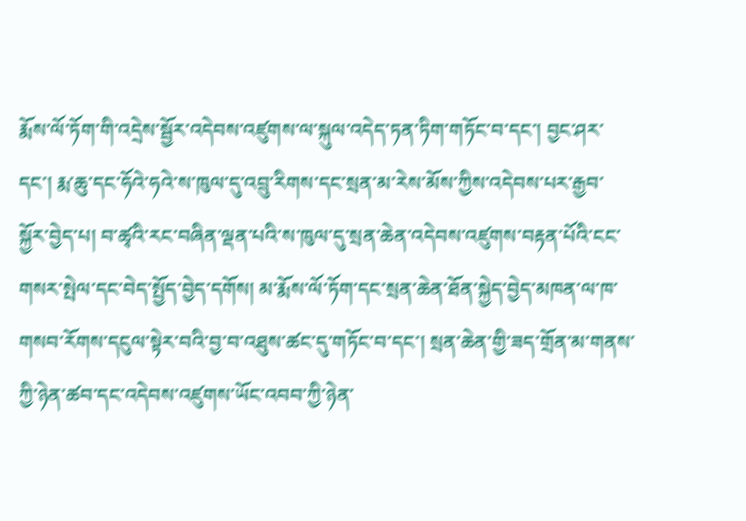རྨོས་ལོ་ཏོག་གི་འདྲེས་སྦྱོར་འདེབས་འཛུགས་ལ་སྐུལ་འདེད་ཏན་ཏིག་གཏོང་བ་དང་། བྱང་ཤར་དང་། རྨ་ཆུ་དང་ཧོའེ་ཧའེ་ས་ཁུལ་དུ་འབྲུ་རིགས་དང་སྲན་མ་རེས་མོས་ཀྱིས་འདེབས་པར་རྒྱབ་སྐྱོར་བྱེད་པ། བ་ཚྭའི་རང་བཞིན་ལྡན་པའི་ས་ཁུལ་དུ་སྲན་ཆེན་འདེབས་འཛུགས་བརྟན་པོའི་ངང་གསར་སྤེལ་དང་བེད་སྤྱོད་བྱེད་དགོས། མ་རྨོས་ལོ་ཏོག་དང་སྲན་ཆེན་ཐོན་སྐྱེད་བྱེད་མཁན་ལ་ཁ་གསབ་རོགས་དངུལ་སྟེར་བའི་བྱ་བ་འཐུས་ཚང་དུ་གཏོང་བ་དང་། སྲན་ཆེན་གྱི་ཟད་གྲོན་མ་གནས་ཀྱི་ཉེན་ཚབ་དང་འདེབས་འཛུགས་ཡོང་འབབ་ཀྱི་ཉེན་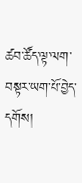ཚབ་ཚོད་ལྟ་ལག་བསྟར་ཡག་པོ་བྱེད་དགོས།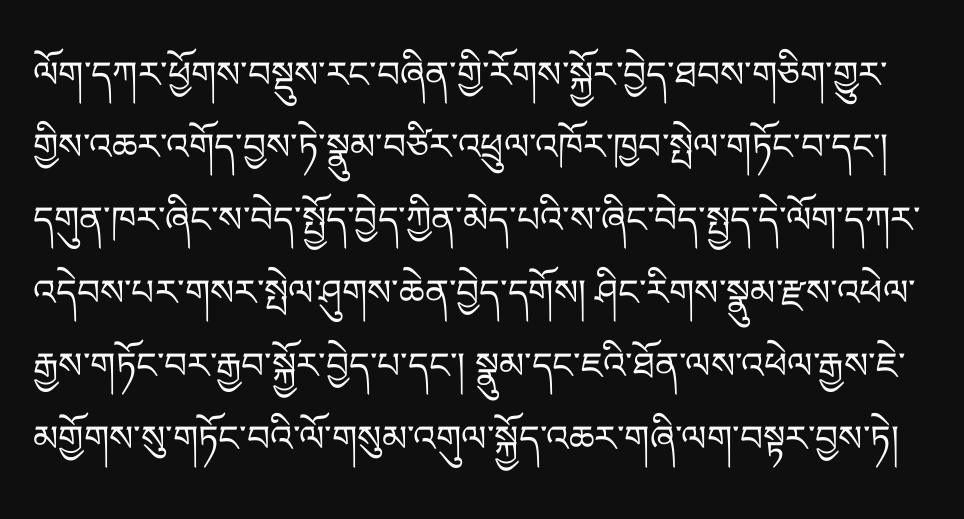ལོག་དཀར་ཕྱོགས་བསྡུས་རང་བཞིན་གྱི་རོགས་སྐྱོར་བྱེད་ཐབས་གཅིག་གྱུར་གྱིས་འཆར་འགོད་བྱས་ཏེ་སྣུམ་བཙིར་འཕྲུལ་འཁོར་ཁྱབ་སྤེལ་གཏོང་བ་དང་། དགུན་ཁར་ཞིང་ས་བེད་སྤྱོད་བྱེད་ཀྱིན་མེད་པའི་ས་ཞིང་བེད་སྤྱད་དེ་ལོག་དཀར་འདེབས་པར་གསར་སྤེལ་ཤུགས་ཆེན་བྱེད་དགོས། ཤིང་རིགས་སྣུམ་རྫས་འཕེལ་རྒྱས་གཏོང་བར་རྒྱབ་སྐྱོར་བྱེད་པ་དང་། སྣུམ་དང་ཇའི་ཐོན་ལས་འཕེལ་རྒྱས་ཇེ་མགྱོགས་སུ་གཏོང་བའི་ལོ་གསུམ་འགུལ་སྐྱོད་འཆར་གཞི་ལག་བསྟར་བྱས་ཏེ།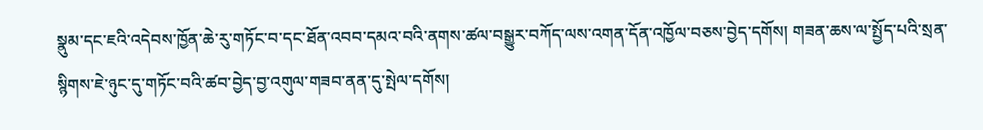སྣུམ་དང་ཇའི་འདེབས་ཁྱོན་ཆེ་རུ་གཏོང་བ་དང་ཐོན་འབབ་དམའ་བའི་ནགས་ཚལ་བསྒྱུར་བཀོད་ལས་འགན་དོན་འཁྱོལ་བཅས་བྱེད་དགོས། གཟན་ཆས་ལ་སྤྱོད་པའི་སྲན་སྙིགས་ཇེ་ཉུང་དུ་གཏོང་བའི་ཚབ་བྱེད་བྱ་འགུལ་གཟབ་ནན་དུ་སྤེལ་དགོས།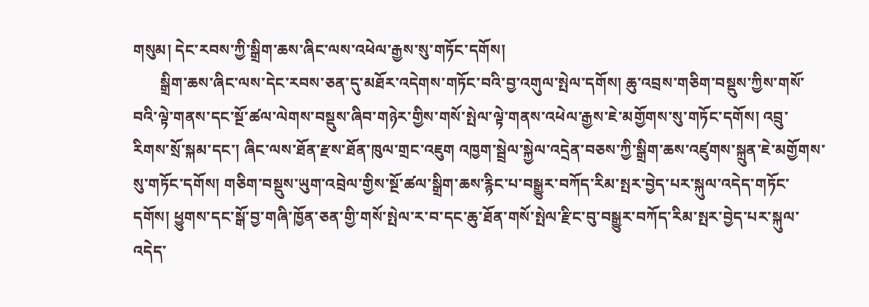གསུམ། དེང་རབས་ཀྱི་སྒྲིག་ཆས་ཞིང་ལས་འཕེལ་རྒྱས་སུ་གཏོང་དགོས།
       སྒྲིག་ཆས་ཞིང་ལས་དེང་རབས་ཅན་དུ་མཐོར་འདེགས་གཏོང་བའི་བྱ་འགུལ་སྤེལ་དགོས། ཆུ་འབྲས་གཅིག་བསྡུས་ཀྱིས་གསོ་བའི་ལྟེ་གནས་དང་སྔོ་ཚལ་ལེགས་བསྡུས་ཞིབ་གཉེར་གྱིས་གསོ་སྤེལ་ལྟེ་གནས་འཕེལ་རྒྱས་ཇེ་མགྱོགས་སུ་གཏོང་དགོས། འབྲུ་རིགས་སྲོ་སྐམ་དང་། ཞིང་ལས་ཐོན་རྫས་ཐོན་ཁུལ་གྲང་འཇུག འཁྱག་སྦྲེལ་སྐྱེལ་འདྲེན་བཅས་ཀྱི་སྒྲིག་ཆས་འཛུགས་སྐྲུན་ཇེ་མགྱོགས་སུ་གཏོང་དགོས། གཅིག་བསྡུས་ཡུག་འབྲེལ་གྱིས་སྔོ་ཚལ་སྒྲིག་ཆས་རྙིང་པ་བསྒྱུར་བཀོད་རིམ་སྤར་བྱེད་པར་སྐུལ་འདེད་གཏོང་དགོས། ཕྱུགས་དང་སྒོ་བྱ་གཞི་ཁྱོན་ཅན་གྱི་གསོ་སྤེལ་ར་བ་དང་ཆུ་ཐོན་གསོ་སྤེལ་རྫིང་བུ་བསྒྱུར་བཀོད་རིམ་སྤར་བྱེད་པར་སྐུལ་འདེད་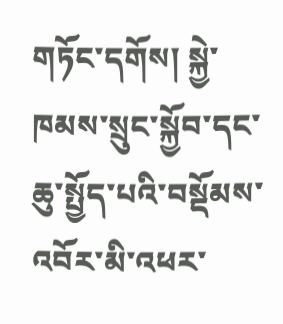གཏོང་དགོས། སྐྱེ་ཁམས་སྲུང་སྐྱོབ་དང་ཆུ་སྤྱོད་པའི་བསྡོམས་འབོར་མི་འཕར་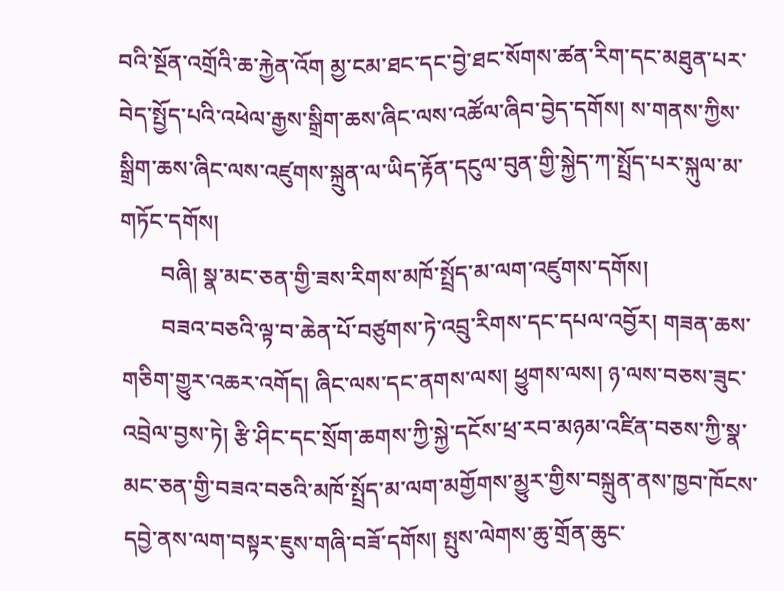བའི་སྔོན་འགྲོའི་ཆ་རྐྱེན་འོག མྱ་ངམ་ཐང་དང་བྱེ་ཐང་སོགས་ཚན་རིག་དང་མཐུན་པར་བེད་སྤྱོད་པའི་འཕེལ་རྒྱས་སྒྲིག་ཆས་ཞིང་ལས་འཚོལ་ཞིབ་བྱེད་དགོས། ས་གནས་ཀྱིས་སྒྲིག་ཆས་ཞིང་ལས་འཛུགས་སྐྲུན་ལ་ཡིད་རྟོན་དངུལ་བུན་གྱི་སྐྱེད་ཀ་སྤྲོད་པར་སྐུལ་མ་གཏོང་དགོས།
       བཞི། སྣ་མང་ཅན་གྱི་ཟས་རིགས་མཁོ་སྤྲོད་མ་ལག་འཛུགས་དགོས།
       བཟའ་བཅའི་ལྟ་བ་ཆེན་པོ་བཙུགས་ཏེ་འབྲུ་རིགས་དང་དཔལ་འབྱོར། གཟན་ཆས་གཅིག་གྱུར་འཆར་འགོད། ཞིང་ལས་དང་ནགས་ལས། ཕྱུགས་ལས། ཉ་ལས་བཅས་ཟུང་འབྲེལ་བྱས་ཏེ། རྩི་ཤིང་དང་སྲོག་ཆགས་ཀྱི་སྐྱེ་དངོས་ཕྲ་རབ་མཉམ་འཛིན་བཅས་ཀྱི་སྣ་མང་ཅན་གྱི་བཟའ་བཅའི་མཁོ་སྤྲོད་མ་ལག་མགྱོགས་མྱུར་གྱིས་བསྐྲུན་ནས་ཁྱབ་ཁོངས་དབྱེ་ནས་ལག་བསྟར་ཇུས་གཞི་བཟོ་དགོས། སྤུས་ལེགས་ཆུ་གྲོན་ཆུང་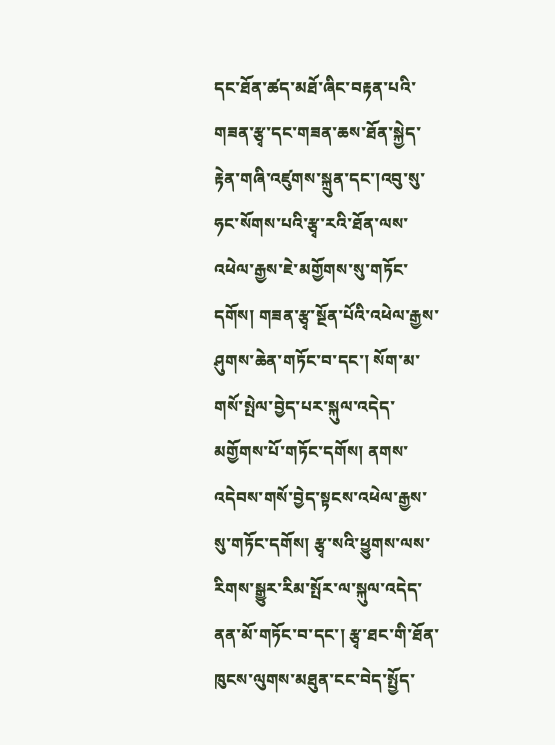དང་ཐོན་ཚད་མཐོ་ཞིང་བརྟན་པའི་གཟན་རྩྭ་དང་གཟན་ཆས་ཐོན་སྐྱེད་རྟེན་གཞི་འཛུགས་སྐྲུན་དང་།འབུ་སུ་ཧང་སོགས་པའི་རྩྭ་རའི་ཐོན་ལས་འཕེལ་རྒྱས་ཇེ་མགྱོགས་སུ་གཏོང་དགོས། གཟན་རྩྭ་སྔོན་པོའི་འཕེལ་རྒྱས་ཤུགས་ཆེན་གཏོང་བ་དང་། སོག་མ་གསོ་སྤེལ་བྱེད་པར་སྐུལ་འདེད་མགྱོགས་པོ་གཏོང་དགོས། ནགས་འདེབས་གསོ་བྱེད་སྟངས་འཕེལ་རྒྱས་སུ་གཏོང་དགོས། རྩྭ་སའི་ཕྱུགས་ལས་རིགས་སྒྱུར་རིམ་སྤོར་ལ་སྐུལ་འདེད་ནན་མོ་གཏོང་བ་དང་། རྩྭ་ཐང་གི་ཐོན་ཁུངས་ལུགས་མཐུན་ངང་བེད་སྤྱོད་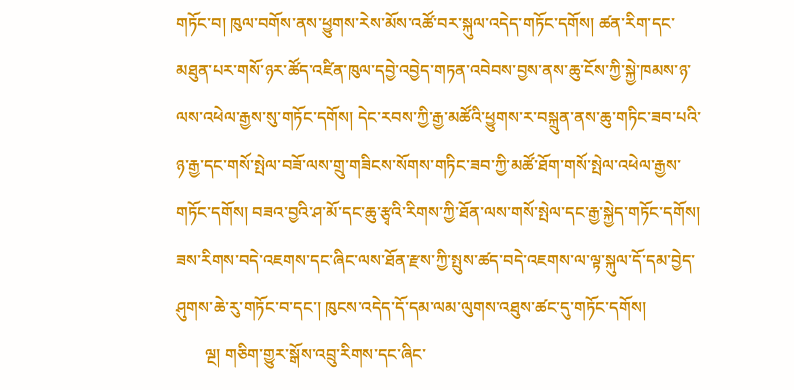གཏོང་བ། ཁུལ་བགོས་ནས་ཕྱུགས་རེས་མོས་འཚོ་བར་སྐུལ་འདེད་གཏོང་དགོས། ཚན་རིག་དང་མཐུན་པར་གསོ་ཉར་ཚོད་འཛིན་ཁུལ་དབྱེ་འབྱེད་གཏན་འབེབས་བྱས་ནས་ཆུ་ངོས་ཀྱི་སྐྱེ་ཁམས་ཉ་ལས་འཕེལ་རྒྱས་སུ་གཏོང་དགོས། དེང་རབས་ཀྱི་རྒྱ་མཚོའི་ཕྱུགས་ར་བསྐྲུན་ནས་ཆུ་གཏིང་ཟབ་པའི་ཉ་རྒྱ་དང་གསོ་སྤེལ་བཟོ་ལས་གྲུ་གཟིངས་སོགས་གཏིང་ཟབ་ཀྱི་མཚོ་ཐོག་གསོ་སྤེལ་འཕེལ་རྒྱས་གཏོང་དགོས། བཟའ་བྱའི་ཤ་མོ་དང་ཆུ་རྩྭའི་རིགས་ཀྱི་ཐོན་ལས་གསོ་སྤེལ་དང་རྒྱ་སྐྱེད་གཏོང་དགོས། ཟས་རིགས་བདེ་འཇགས་དང་ཞིང་ལས་ཐོན་རྫས་ཀྱི་སྤུས་ཚད་བདེ་འཇགས་ལ་ལྟ་སྐུལ་དོ་དམ་བྱེད་ཤུགས་ཆེ་རུ་གཏོང་བ་དང་། ཁུངས་འདེད་དོ་དམ་ལམ་ལུགས་འཐུས་ཚང་དུ་གཏོང་དགོས།
       ལྔ། གཅིག་གྱུར་སྒོས་འབྲུ་རིགས་དང་ཞིང་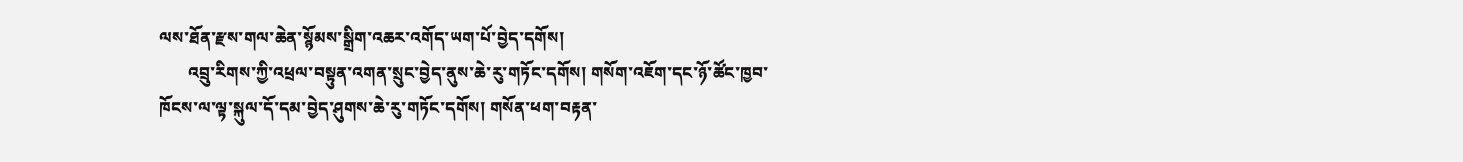ལས་ཐོན་རྫས་གལ་ཆེན་སྙོམས་སྒྲིག་འཆར་འགོད་ཡག་པོ་བྱེད་དགོས།
       འབྲུ་རིགས་ཀྱི་འཕྲལ་བསྟུན་འགན་སྲུང་བྱེད་ནུས་ཆེ་རུ་གཏོང་དགོས། གསོག་འཇོག་དང་ཉོ་ཚོང་ཁྱབ་ཁོངས་ལ་ལྟ་སྐུལ་དོ་དམ་བྱེད་ཤུགས་ཆེ་རུ་གཏོང་དགོས། གསོན་ཕག་བརྟན་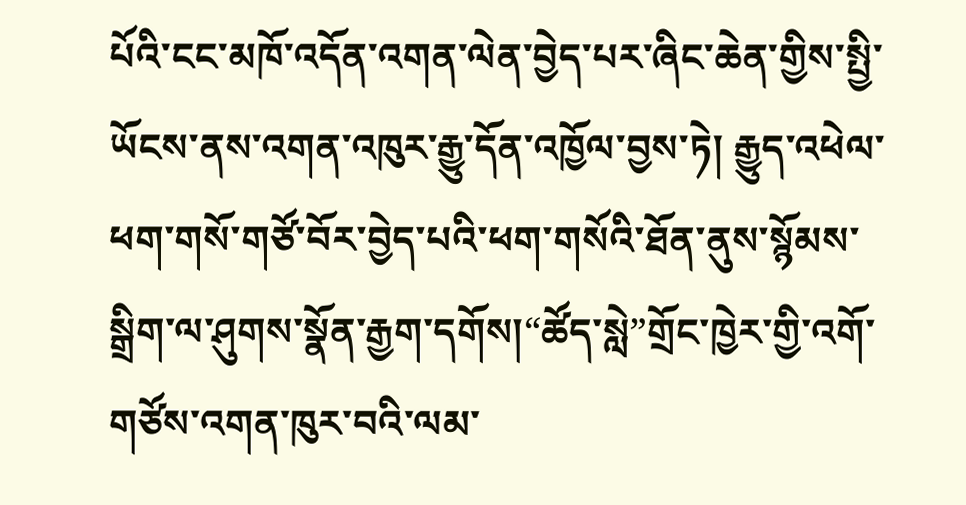པོའི་ངང་མཁོ་འདོན་འགན་ལེན་བྱེད་པར་ཞིང་ཆེན་གྱིས་སྤྱི་ཡོངས་ནས་འགན་འཁུར་རྒྱུ་དོན་འཁྱོལ་བྱས་ཏེ། རྒྱུད་འཕེལ་ཕག་གསོ་གཙོ་བོར་བྱེད་པའི་ཕག་གསོའི་ཐོན་ནུས་སྙོམས་སྒྲིག་ལ་ཤུགས་སྣོན་རྒྱག་དགོས།“ཚོད་སླེ”གྲོང་ཁྱེར་གྱི་འགོ་གཙོས་འགན་ཁུར་བའི་ལམ་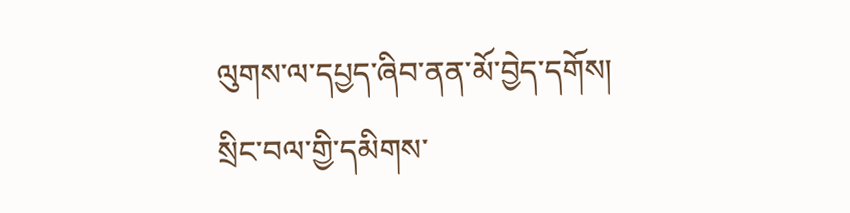ལུགས་ལ་དཔྱད་ཞིབ་ནན་མོ་བྱེད་དགོས། སྲིང་བལ་གྱི་དམིགས་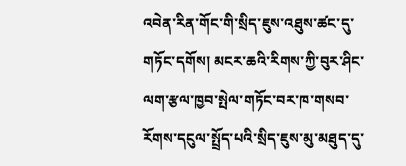འབེན་རིན་གོང་གི་སྲིད་ཇུས་འཐུས་ཚང་དུ་གཏོང་དགོས། མངར་ཆའི་རིགས་ཀྱི་བུར་ཤིང་ལག་རྩལ་ཁྱབ་སྤེལ་གཏོང་བར་ཁ་གསབ་རོགས་དངུལ་སྤྲོད་པའི་སྲིད་ཇུས་མུ་མཐུད་དུ་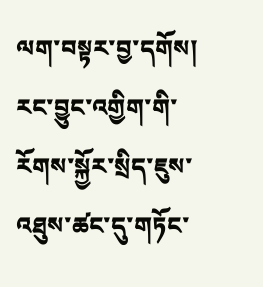ལག་བསྟར་བྱ་དགོས། རང་བྱུང་འགྱིག་གི་རོགས་སྐྱོར་སྲིད་ཇུས་འཐུས་ཚང་དུ་གཏོང་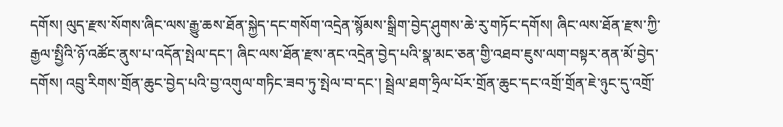དགོས། ལུད་རྫས་སོགས་ཞིང་ལས་རྒྱུ་ཆས་ཐོན་སྐྱེད་དང་གསོག་འདྲེན་སྙོམས་སྒྲིག་བྱེད་ཤུགས་ཆེ་རུ་གཏོང་དགོས། ཞིང་ལས་ཐོན་རྫས་ཀྱི་རྒྱལ་སྤྱིའི་ཉོ་འཚོང་ནུས་པ་འདོན་སྤེལ་དང་། ཞིང་ལས་ཐོན་རྫས་ནང་འདྲེན་བྱེད་པའི་སྣ་མང་ཅན་གྱི་འཐབ་ཇུས་ལག་བསྟར་ནན་མོ་བྱེད་དགོས། འབྲུ་རིགས་གྲོན་ཆུང་བྱེད་པའི་བྱ་འགུལ་གཏིང་ཟབ་ཏུ་སྤེལ་བ་དང་། སྦྲེལ་ཐག་ཧྲིལ་པོར་གྲོན་ཆུང་དང་འགྲོ་གྲོན་ཇེ་ཉུང་དུ་འགྲོ་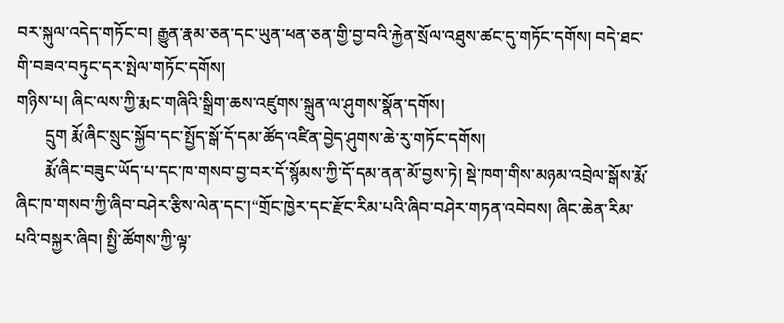བར་སྐུལ་འདེད་གཏོང་བ། རྒྱུན་རྣམ་ཅན་དང་ཡུན་ཕན་ཅན་གྱི་བྱ་བའི་རྐྱེན་སྲོལ་འཐུས་ཚང་དུ་གཏོང་དགོས། བདེ་ཐང་གི་བཟའ་བཏུང་དར་སྤེལ་གཏོང་དགོས།
གཉིས་པ། ཞིང་ལས་ཀྱི་རྨང་གཞིའི་སྒྲིག་ཆས་འཛུགས་སྐྲུན་ལ་ཤུགས་སྣོན་དགོས།
       དྲུག རྨོ་ཞིང་སྲུང་སྐྱོབ་དང་སྤྱོད་སྒོ་དོ་དམ་ཚོད་འཛིན་བྱེད་ཤུགས་ཆེ་རུ་གཏོང་དགོས།
       རྨོ་ཞིང་བཟུང་ཡོད་པ་དང་ཁ་གསབ་བྱ་བར་དོ་སྙོམས་ཀྱི་དོ་དམ་ནན་མོ་བྱས་ཏེ། སྡེ་ཁག་གིས་མཉམ་འབྲེལ་སྒོས་རྨོ་ཞིང་ཁ་གསབ་ཀྱི་ཞིབ་བཤེར་རྩིས་ལེན་དང་།“གྲོང་ཁྱེར་དང་རྫོང་རིམ་པའི་ཞིབ་བཤེར་གཏན་འབེབས། ཞིང་ཆེན་རིམ་པའི་བསྐྱར་ཞིབ། སྤྱི་ཚོགས་ཀྱི་ལྟ་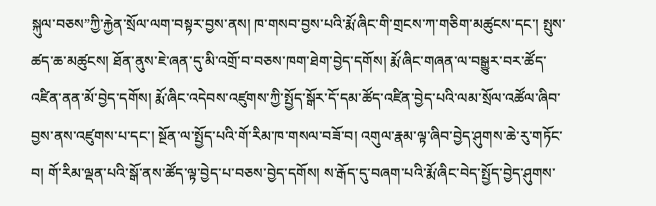སྐུལ་བཅས”ཀྱི་རྐྱེན་སྲོལ་ལག་བསྟར་བྱས་ནས། ཁ་གསབ་བྱས་པའི་རྨོ་ཞིང་གི་གྲངས་ཀ་གཅིག་མཚུངས་དང་། སྤུས་ཚད་ཆ་མཚུངས། ཐོན་ནུས་ཇེ་ཞན་དུ་མི་འགྲོ་བ་བཅས་ཁག་ཐེག་བྱེད་དགོས། རྨོ་ཞིང་གཞན་ལ་བསྒྱུར་བར་ཚོད་འཛིན་ནན་མོ་བྱེད་དགོས། རྨོ་ཞིང་འདེབས་འཛུགས་ཀྱི་སྤྱོད་སྒོར་དོ་དམ་ཚོད་འཛིན་བྱེད་པའི་ལམ་སྲོལ་འཚོལ་ཞིབ་བྱས་ནས་འཛུགས་པ་དང་། སྔོན་ལ་སྤྱོད་པའི་གོ་རིམ་ཁ་གསལ་བཟོ་བ། འགུལ་རྣམ་ལྟ་ཞིབ་བྱེད་ཤུགས་ཆེ་རུ་གཏོང་བ། གོ་རིམ་ལྡན་པའི་སྒོ་ནས་ཚོད་ལྟ་བྱེད་པ་བཅས་བྱེད་དགོས། ས་རྒོད་དུ་བཞག་པའི་རྨོ་ཞིང་བེད་སྤྱོད་བྱེད་ཤུགས་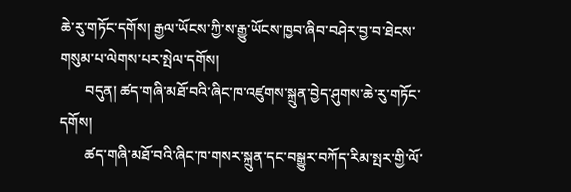ཆེ་རུ་གཏོང་དགོས། རྒྱལ་ཡོངས་ཀྱི་ས་རྒྱུ་ཡོངས་ཁྱབ་ཞིབ་བཤེར་བྱ་བ་ཐེངས་གསུམ་པ་ལེགས་པར་སྤེལ་དགོས།
       བདུན། ཚད་གཞི་མཐོ་བའི་ཞིང་ཁ་འཛུགས་སྐྲུན་བྱེད་ཤུགས་ཆེ་རུ་གཏོང་དགོས།
       ཚད་གཞི་མཐོ་བའི་ཞིང་ཁ་གསར་སྐྲུན་དང་བསྒྱུར་བཀོད་རིམ་སྤར་གྱི་ལོ་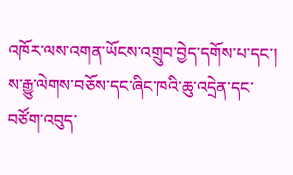འཁོར་ལས་འགན་ཡོངས་འགྲུབ་བྱེད་དགོས་པ་དང་། ས་རྒྱུ་ལེགས་བཅོས་དང་ཞིང་ཁའི་ཆུ་འདྲེན་དང་བཙོག་འབུད་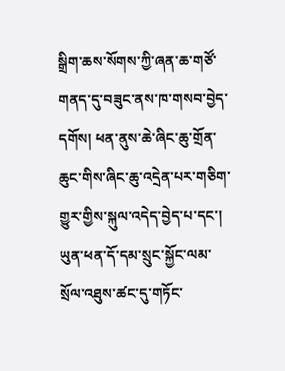སྒྲིག་ཆས་སོགས་ཀྱི་ཞན་ཆ་གཙོ་གནད་དུ་བཟུང་ནས་ཁ་གསབ་བྱེད་དགོས། ཕན་ནུས་ཆེ་ཞིང་ཆུ་གྲོན་ཆུང་གིས་ཞིང་ཆུ་འདྲེན་པར་གཅིག་གྱུར་གྱིས་སྐུལ་འདེད་བྱེད་པ་དང་། ཡུན་ཕན་དོ་དམ་སྲུང་སྐྱོང་ལམ་སྲོལ་འཐུས་ཚང་དུ་གཏོང་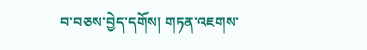བ་བཅས་བྱེད་དགོས། གཏན་འཇགས་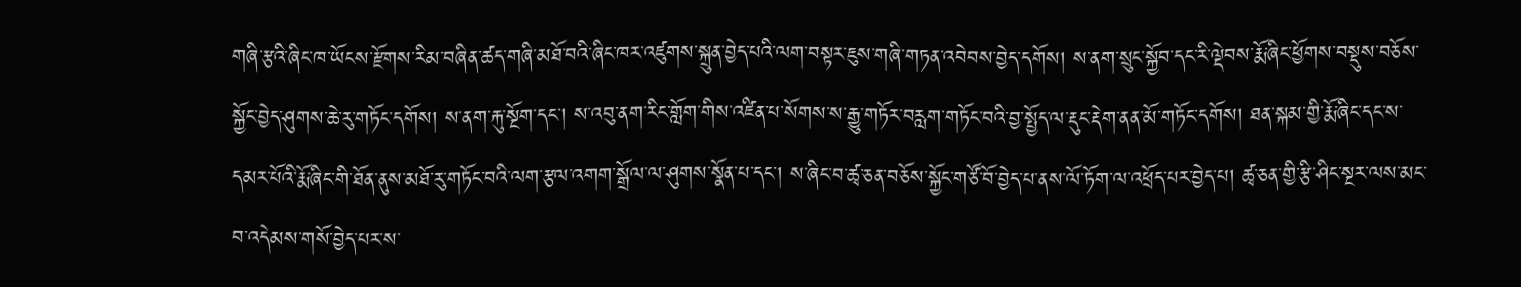གཞི་རྩའི་ཞིང་ཁ་ཡོངས་རྫོགས་རིམ་བཞིན་ཚད་གཞི་མཐོ་བའི་ཞིང་ཁར་འཛུགས་སྐྲུན་བྱེད་པའི་ལག་བསྟར་ཇུས་གཞི་གཏན་འབེབས་བྱེད་དགོས། ས་ནག་སྲུང་སྐྱོབ་དང་རི་ལྡེབས་རྨོ་ཞིང་ཕྱོགས་བསྡུས་བཅོས་སྐྱོང་བྱེད་ཤུགས་ཆེ་རུ་གཏོང་དགོས། ས་ནག་རྐུ་སྔོག་དང་། ས་འབུ་ནག་རིང་གློག་གིས་འཛིན་པ་སོགས་ས་རྒྱུ་གཏོར་བརླག་གཏོང་བའི་བྱ་སྤྱོད་ལ་རྡུང་རྡེག་ནན་མོ་གཏོང་དགོས། ཐན་སྐམ་གྱི་རྨོ་ཞིང་དང་ས་དམར་པོའི་རྨོ་ཞིང་གི་ཐོན་ནུས་མཐོ་རུ་གཏོང་བའི་ལག་རྩལ་འགག་སྒྲོལ་ལ་ཤུགས་སྣོན་པ་དང་། ས་ཞིང་བ་ཚྭ་ཅན་བཅོས་སྐྱོང་གཙོ་བོ་བྱེད་པ་ནས་ལོ་ཏོག་ལ་འཕྲོད་པར་བྱེད་པ། ཚྭ་ཅན་གྱི་རྩི་ཤིང་སྔར་ལས་མང་བ་འདེམས་གསོ་བྱེད་པར་ས་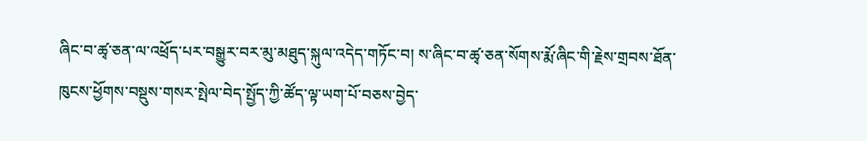ཞིང་བ་ཚྭ་ཅན་ལ་འཕྲོད་པར་བསྒྱུར་བར་མུ་མཐུད་སྐུལ་འདེད་གཏོང་བ། ས་ཞིང་བ་ཚྭ་ཅན་སོགས་རྨོ་ཞིང་གི་རྗེས་གྲབས་ཐོན་ཁུངས་ཕྱོགས་བསྡུས་གསར་སྤེལ་བེད་སྤྱོད་ཀྱི་ཚོད་ལྟ་ཡག་པོ་བཅས་བྱེད་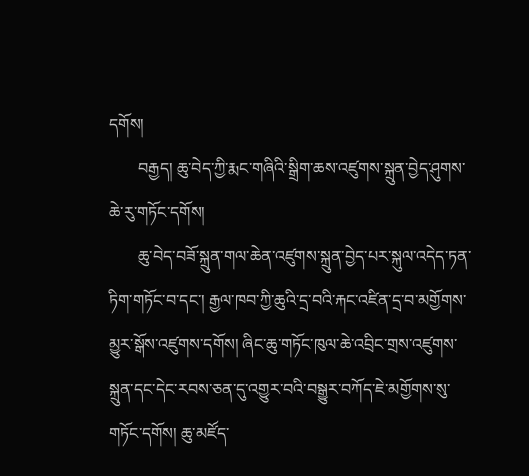དགོས།
       བརྒྱད། ཆུ་བེད་ཀྱི་རྨང་གཞིའི་སྒྲིག་ཆས་འཛུགས་སྐྲུན་བྱེད་ཤུགས་ཆེ་རུ་གཏོང་དགོས།
       ཆུ་བེད་བཟོ་སྐྲུན་གལ་ཆེན་འཛུགས་སྐྲུན་བྱེད་པར་སྐུལ་འདེད་ཏན་ཏིག་གཏོང་བ་དང་། རྒྱལ་ཁབ་ཀྱི་ཆུའི་དྲ་བའི་རྐང་འཛིན་དྲ་བ་མགྱོགས་མྱུར་སྒོས་འཛུགས་དགོས། ཞིང་ཆུ་གཏོང་ཁུལ་ཆེ་འབྲིང་གྲས་འཛུགས་སྐྲུན་དང་དེང་རབས་ཅན་དུ་འགྱུར་བའི་བསྒྱུར་བཀོད་ཇེ་མགྱོགས་སུ་གཏོང་དགོས། ཆུ་མཛོད་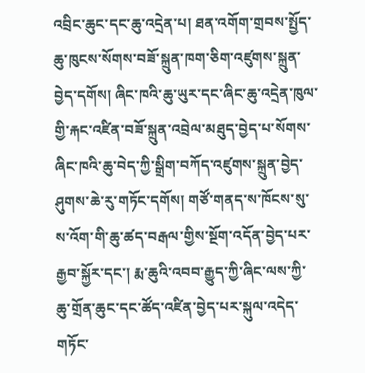འབྲིང་ཆུང་དང་ཆུ་འདྲེན་པ། ཐན་འགོག་གྲབས་སྤྱོད་ཆུ་ཁུངས་སོགས་བཟོ་སྐྲུན་ཁག་ཅིག་འཛུགས་སྐྲུན་བྱེད་དགོས། ཞིང་ཁའི་ཆུ་ཡུར་དང་ཞིང་ཆུ་འདྲེན་ཁུལ་གྱི་རྐང་འཛིན་བཟོ་སྐྲུན་འབྲེལ་མཐུད་བྱེད་པ་སོགས་ཞིང་ཁའི་ཆུ་བེད་ཀྱི་སྒྲིག་བཀོད་འཛུགས་སྐྲུན་བྱེད་ཤུགས་ཆེ་རུ་གཏོང་དགོས། གཙོ་གནད་ས་ཁོངས་སུ་ས་འོག་གི་ཆུ་ཚད་བརྒལ་གྱིས་སྔོག་འདོན་བྱེད་པར་རྒྱབ་སྐྱོར་དང་། རྨ་ཆུའི་འབབ་རྒྱུད་ཀྱི་ཞིང་ལས་ཀྱི་ཆུ་གྲོན་ཆུང་དང་ཚོད་འཛིན་བྱེད་པར་སྐུལ་འདེད་གཏོང་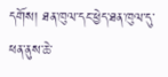དགོས། ཐན་ཁུལ་དང་ཕྱེད་ཐན་ཁུལ་དུ་ཕན་ནུས་ཆེ་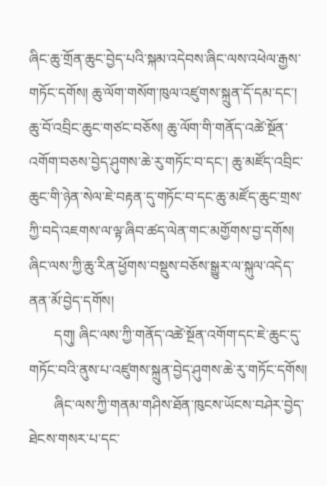ཞིང་ཆུ་གྲོན་ཆུང་བྱེད་པའི་སྐམ་འདེབས་ཞིང་ལས་འཕེལ་རྒྱས་གཏོང་དགོས། ཆུ་ལོག་གསོག་ཁུལ་འཛུགས་སྐྲུན་དོ་དམ་དང་། ཆུ་བོ་འབྲིང་ཆུང་གཙང་བཅོས། ཆུ་ལོག་གི་གནོད་འཚེ་སྔོན་འགོག་བཅས་བྱེད་ཤུགས་ཆེ་རུ་གཏོང་བ་དང་། ཆུ་མཛོད་འབྲིང་ཆུང་གི་ཉེན་སེལ་ཇེ་བརྟན་དུ་གཏོང་བ་དང་ཆུ་མཛོད་ཆུང་གྲས་ཀྱི་བདེ་འཇགས་ལ་ལྟ་ཞིབ་ཚད་ལེན་གང་མགྱོགས་བྱ་དགོས། ཞིང་ལས་ཀྱི་ཆུ་རིན་ཕྱོགས་བསྡུས་བཅོས་སྒྱུར་ལ་སྐུལ་འདེད་ནན་མོ་བྱེད་དགོས།
       དགུ། ཞིང་ལས་ཀྱི་གནོད་འཚེ་སྔོན་འགོག་དང་ཇེ་ཆུང་དུ་གཏོང་བའི་ནུས་པ་འཛུགས་སྐྲུན་བྱེད་ཤུགས་ཆེ་རུ་གཏོང་དགོས།
       ཞིང་ལས་ཀྱི་གནམ་གཤིས་ཐོན་ཁུངས་ཡོངས་བཤེར་བྱེད་ཐེངས་གསར་པ་དང་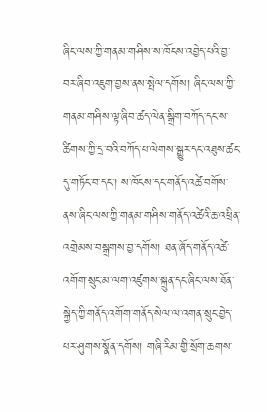ཞིང་ལས་ཀྱི་གནམ་གཤིས་ས་ཁོངས་འབྱེད་པའི་བྱ་བར་ཞིབ་འཇུག་བྱས་ནས་སྤེལ་དགོས། ཞིང་ལས་ཀྱི་གནམ་གཤིས་ལྟ་ཞིབ་ཚད་ལེན་སྒྲིག་བཀོད་དང་ས་ཚིགས་ཀྱི་དྲ་བའི་བཀོད་པ་ལེགས་སྒྱུར་དང་འཐུས་ཚང་དུ་གཏོང་བ་དང་། ས་ཁོངས་དང་གནོད་འཚེ་བགོས་ནས་ཞིང་ལས་ཀྱི་གནམ་གཤིས་གནོད་འཚེའི་ཆ་འཕྲིན་འགྲེམས་བསྒྲགས་བྱ་དགོས། ཐན་ཞོད་གནོད་འཚེ་འགོག་སྲུང་མ་ལག་འཛུགས་སྐྲུན་དང་ཞིང་ལས་ཐོན་སྐྱེད་ཀྱི་གནོད་འགོག་གནོད་སེལ་ལ་འགན་སྲུང་བྱེད་པར་ཤུགས་སྣོན་དགོས། གཞི་རིམ་གྱི་སྲོག་ཆགས་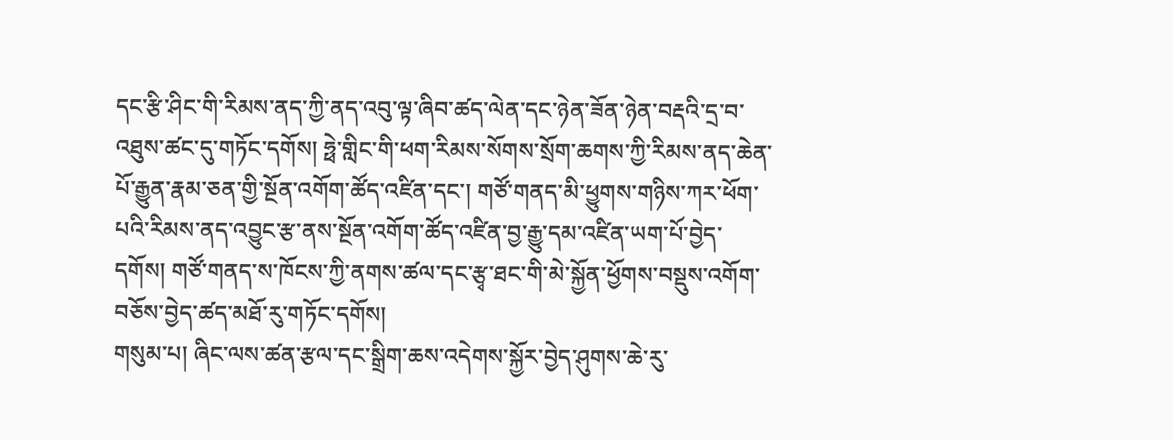དང་རྩི་ཤིང་གི་རིམས་ནད་ཀྱི་ནད་འབུ་ལྟ་ཞིབ་ཚད་ལེན་དང་ཉེན་ཟོན་ཉེན་བརྡའི་དྲ་བ་འཐུས་ཚང་དུ་གཏོང་དགོས། ཧྥེ་གླིང་གི་ཕག་རིམས་སོགས་སྲོག་ཆགས་ཀྱི་རིམས་ནད་ཆེན་པོ་རྒྱུན་རྣམ་ཅན་གྱི་སྔོན་འགོག་ཚོད་འཛིན་དང་། གཙོ་གནད་མི་ཕྱུགས་གཉིས་ཀར་ཕོག་པའི་རིམས་ནད་འབྱུང་རྩ་ནས་སྔོན་འགོག་ཚོད་འཛིན་བྱ་རྒྱུ་དམ་འཛིན་ཡག་པོ་བྱེད་དགོས། གཙོ་གནད་ས་ཁོངས་ཀྱི་ནགས་ཚལ་དང་རྩྭ་ཐང་གི་མེ་སྐྱོན་ཕྱོགས་བསྡུས་འགོག་བཅོས་བྱེད་ཚད་མཐོ་རུ་གཏོང་དགོས།
གསུམ་པ། ཞིང་ལས་ཚན་རྩལ་དང་སྒྲིག་ཆས་འདེགས་སྐྱོར་བྱེད་ཤུགས་ཆེ་རུ་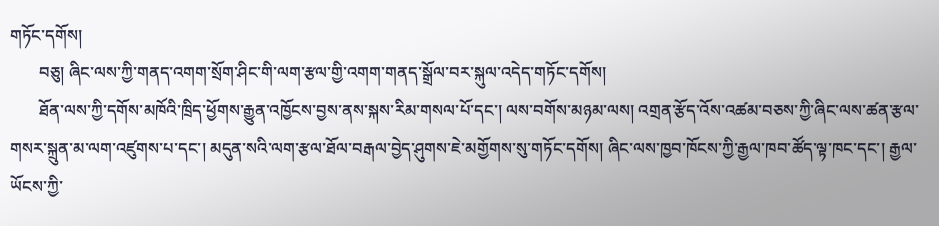གཏོང་དགོས།
       བཅུ། ཞིང་ལས་ཀྱི་གནད་འགག་སྲོག་ཤིང་གི་ལག་རྩལ་གྱི་འགག་གནད་སྒྲོལ་བར་སྐུལ་འདེད་གཏོང་དགོས།
       ཐོན་ལས་ཀྱི་དགོས་མཁོའི་ཁྲིད་ཕྱོགས་རྒྱུན་འཁྱོངས་བྱས་ནས་སྐས་རིམ་གསལ་པོ་དང་། ལས་བགོས་མཉམ་ལས། འགྲན་རྩོད་འོས་འཚམ་བཅས་ཀྱི་ཞིང་ལས་ཚན་རྩལ་གསར་སྐྲུན་མ་ལག་འཛུགས་པ་དང་། མདུན་སའི་ལག་རྩལ་ཐོལ་བརྒལ་བྱེད་ཤུགས་ཇེ་མགྱོགས་སུ་གཏོང་དགོས། ཞིང་ལས་ཁྱབ་ཁོངས་ཀྱི་རྒྱལ་ཁབ་ཚོད་ལྟ་ཁང་དང་། རྒྱལ་ཡོངས་ཀྱི་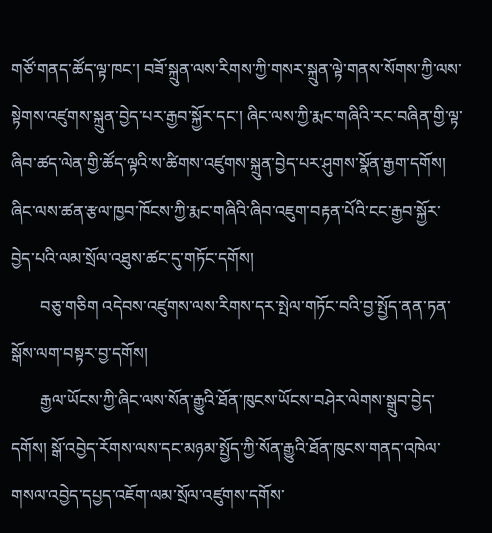གཙོ་གནད་ཚོད་ལྟ་ཁང་། བཟོ་སྐྲུན་ལས་རིགས་ཀྱི་གསར་སྐྲུན་ལྟེ་གནས་སོགས་ཀྱི་ལས་སྟེགས་འཛུགས་སྐྲུན་བྱེད་པར་རྒྱབ་སྐྱོར་དང་། ཞིང་ལས་ཀྱི་རྨང་གཞིའི་རང་བཞིན་གྱི་ལྟ་ཞིབ་ཚད་ལེན་གྱི་ཚོད་ལྟའི་ས་ཚིགས་འཛུགས་སྐྲུན་བྱེད་པར་ཤུགས་སྣོན་རྒྱག་དགོས། ཞིང་ལས་ཚན་རྩལ་ཁྱབ་ཁོངས་ཀྱི་རྨང་གཞིའི་ཞིབ་འཇུག་བརྟན་པོའི་ངང་རྒྱབ་སྐྱོར་བྱེད་པའི་ལམ་སྲོལ་འཐུས་ཚང་དུ་གཏོང་དགོས།
       བཅུ་གཅིག འདེབས་འཛུགས་ལས་རིགས་དར་སྤེལ་གཏོང་བའི་བྱ་སྤྱོད་ནན་ཏན་སྒོས་ལག་བསྟར་བྱ་དགོས།
       རྒྱལ་ཡོངས་ཀྱི་ཞིང་ལས་སོན་རྒྱུའི་ཐོན་ཁུངས་ཡོངས་བཤེར་ལེགས་སྒྲུབ་བྱེད་དགོས། སྒོ་འབྱེད་རོགས་ལས་དང་མཉམ་སྤྱོད་ཀྱི་སོན་རྒྱུའི་ཐོན་ཁུངས་གནད་འཁེལ་གསལ་འབྱེད་དཔྱད་འཇོག་ལམ་སྲོལ་འཛུགས་དགོས་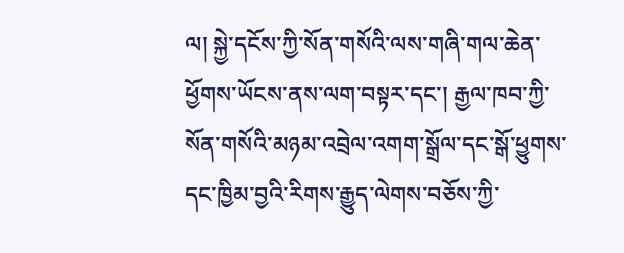ལ། སྐྱེ་དངོས་ཀྱི་སོན་གསོའི་ལས་གཞི་གལ་ཆེན་ཕྱོགས་ཡོངས་ནས་ལག་བསྟར་དང་། རྒྱལ་ཁབ་ཀྱི་སོན་གསོའི་མཉམ་འབྲེལ་འགག་སྒྲོལ་དང་སྒོ་ཕྱུགས་དང་ཁྱིམ་བྱའི་རིགས་རྒྱུད་ལེགས་བཅོས་ཀྱི་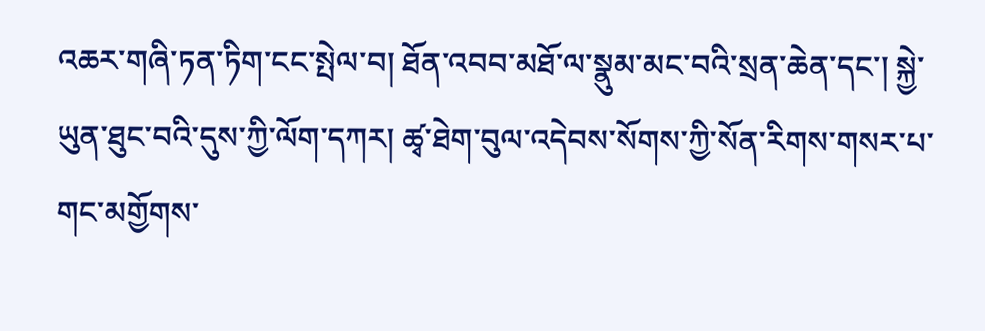འཆར་གཞི་ཏན་ཏིག་ངང་སྤེལ་བ། ཐོན་འབབ་མཐོ་ལ་སྣུམ་མང་བའི་སྲན་ཆེན་དང་། སྐྱེ་ཡུན་ཐུང་བའི་དུས་ཀྱི་ལོག་དཀར། ཚྭ་ཐེག་བུལ་འདེབས་སོགས་ཀྱི་སོན་རིགས་གསར་པ་གང་མགྱོགས་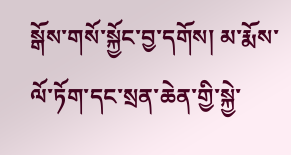སྒོས་གསོ་སྐྱོང་བྱ་དགོས། མ་རྨོས་ལོ་ཏོག་དང་སྲན་ཆེན་གྱི་སྐྱེ་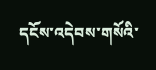དངོས་འདེབས་གསོའི་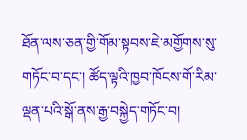ཐོན་ལས་ཅན་གྱི་གོམ་སྟབས་ཇེ་མགྱོགས་སུ་གཏོང་བ་དང་། ཚོད་ལྟའི་ཁྱབ་ཁོངས་གོ་རིམ་ལྡན་པའི་སྒོ་ནས་རྒྱ་བསྐྱེད་གཏོང་བ།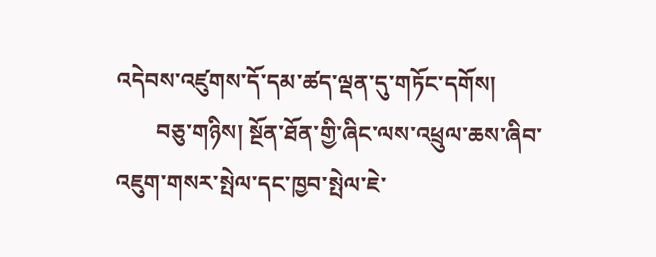འདེབས་འཛུགས་དོ་དམ་ཚད་ལྡན་དུ་གཏོང་དགོས།
       བཅུ་གཉིས། སྔོན་ཐོན་གྱི་ཞིང་ལས་འཕྲུལ་ཆས་ཞིབ་འཇུག་གསར་སྤེལ་དང་ཁྱབ་སྤེལ་ཇེ་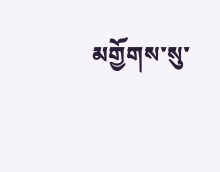མགྱོགས་སུ་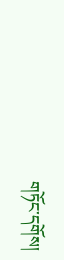གཏོང་དགོས།